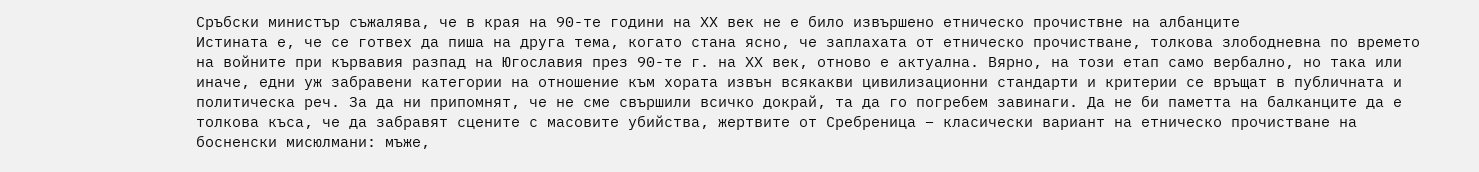Сръбски министър съжалява, че в края на 90-те години на ХХ век не е било извършено етническо прочиствне на албанците
Истината е, че се готвех да пиша на друга тема, когато стана ясно, че заплахата от етническо прочистване, толкова злободневна по времето на войните при кървавия разпад на Югославия през 90-те г. на ХХ век, отново е актуална. Вярно, на този етап само вербално, но така или иначе, едни уж забравени категории на отношение към хората извън всякакви цивилизационни стандарти и критерии се връщат в публичната и политическа реч. За да ни припомнят, че не сме свършили всичко докрай, та да го погребем завинаги. Да не би паметта на балканците да е толкова къса, че да забравят сцените с масовите убийства, жертвите от Сребреница – класически вариант на етническо прочистване на босненски мисюлмани: мъже,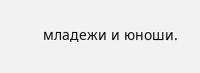младежи и юноши.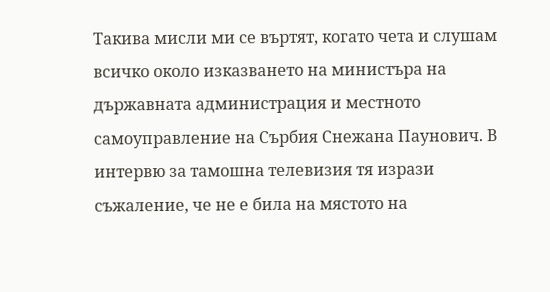Такива мисли ми се въртят, когато чета и слушам всичко около изказването на министъра на държавната администрация и местното самоуправление на Сърбия Снежана Паунович. В интервю за тамошна телевизия тя изрази съжаление, че не е била на мястото на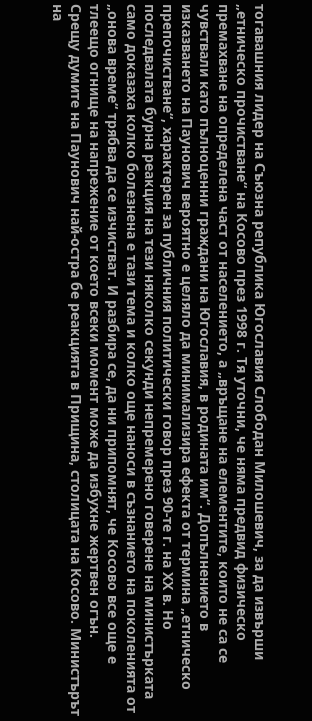тогавашния лидер на Съюзна република Югославия Слободан Милошевич, за да извърши „етническо прочистване“ на Косово през 1998 г. Тя уточни, че няма предвид физическо премахване на определена част от населението, а „връщане на елементите, които не са се чувствали като пълноценни граждани на Югославия, в родината им“. Допълнението в изказването на Паунович вероятно е целяло да минимализира ефекта от термина „етническо препочистване“, характерен за публичния политически говор през 90-те г. на ХХ в. Но последвалата бурна реакция на тези няколко секунди непремерено говерене на министърката само доказаха колко болезнена е тази тема и колко още наноси в съзнанието на поколенията от „онова време“ трябва да се изчистват. И разбира се, да ни припомнят, че Косово все още е тлеещо огнище на напрежение от което всеки момент може да избухне жертвен огън.
Срещу думите на Паунович най-остра бе реакцията в Прищина, столицата на Косово. Министърът на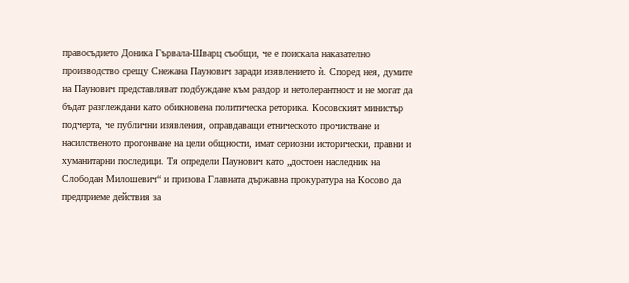правосъдието Доника Гървала-Шварц съобщи, че е поискала наказателно производство срещу Снежана Паунович заради изявлението ѝ. Според нея, думите на Паунович представляват подбуждане към раздор и нетолерантност и не могат да бъдат разглеждани като обикновена политическа реторика. Косовският министър подчерта, че публични изявления, оправдаващи етническото прочистване и насилственото прогонване на цели общности, имат сериозни исторически, правни и хуманитарни последици. Тя определи Паунович като „достоен наследник на Слободан Милошевич“ и призова Главната държавна прокуратура на Косово да предприеме действия за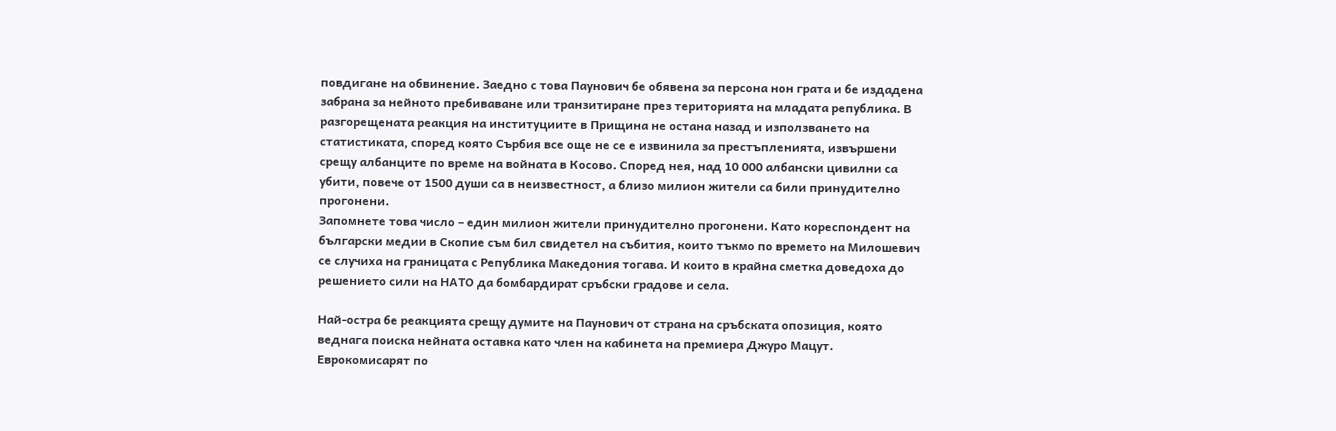повдигане на обвинение. Заедно с това Паунович бе обявена за персона нон грата и бе издадена забрана за нейното пребиваване или транзитиране през територията на младата република. В разгорещената реакция на институциите в Прищина не остана назад и използването на статистиката, според която Сърбия все още не се е извинила за престъпленията, извършени срещу албанците по време на войната в Косово. Според нея, над 10 000 албански цивилни са убити, повече от 1500 души са в неизвестност, а близо милион жители са били принудително прогонени.
Запомнете това число – един милион жители принудително прогонени. Като кореспондент на български медии в Скопие съм бил свидетел на събития, които тъкмо по времето на Милошевич се случиха на границата с Република Македония тогава. И които в крайна сметка доведоха до решението сили на НАТО да бомбардират сръбски градове и села.

Най-остра бе реакцията срещу думите на Паунович от страна на сръбската опозиция, която веднага поиска нейната оставка като член на кабинета на премиера Джуро Мацут. Еврокомисарят по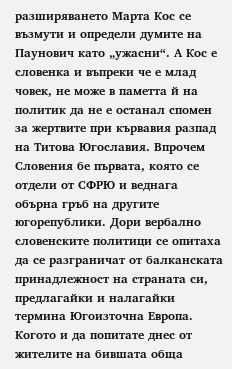разширяването Марта Кос се възмути и определи думите на Паунович като „ужасни“. А Кос е словенка и въпреки че е млад човек, не може в паметта й на политик да не е останал спомен за жертвите при кървавия разпад на Титова Югославия. Впрочем Словения бе първата, която се отдели от СФРЮ и веднага обърна гръб на другите югорепублики. Дори вербално словенските политици се опитаха да се разграничат от балканската принадлежност на страната си, предлагайки и налагайки термина Югоизточна Европа. Когото и да попитате днес от жителите на бившата обща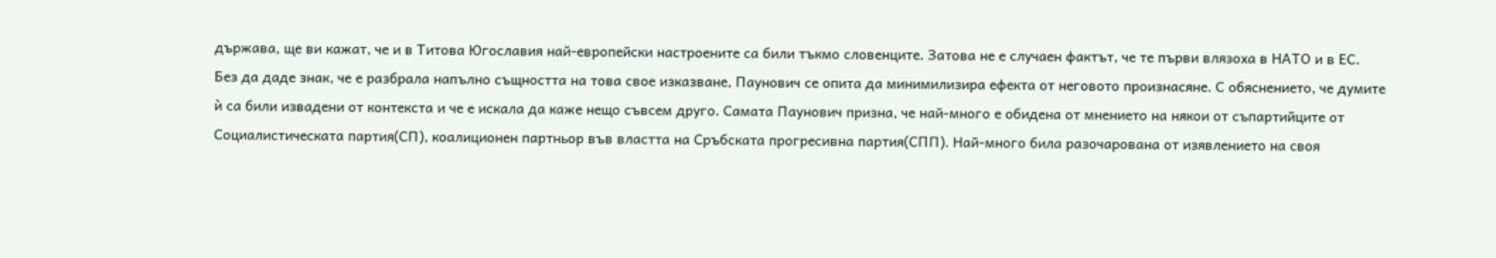държава, ще ви кажат, че и в Титова Югославия най-европейски настроените са били тъкмо словенците. Затова не е случаен фактът, че те първи влязоха в НАТО и в ЕС.
Без да даде знак, че е разбрала напълно същността на това свое изказване, Паунович се опита да минимилизира ефекта от неговото произнасяне. С обяснението, че думите ѝ са били извадени от контекста и че е искала да каже нещо съвсем друго. Самата Паунович призна, че най-много е обидена от мнението на някои от съпартийците от Социалистическата партия(СП), коалиционен партньор във властта на Сръбската прогресивна партия(СПП). Най-много била разочарована от изявлението на своя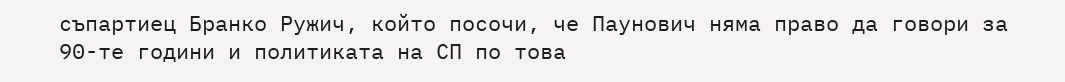съпартиец Бранко Ружич, който посочи, че Паунович няма право да говори за 90-те години и политиката на СП по това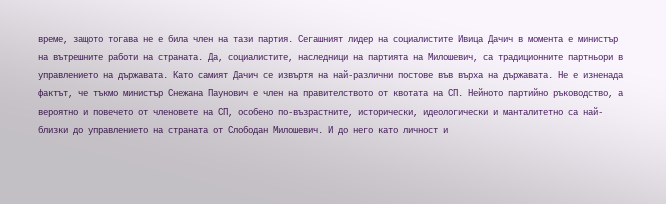време, защото тогава не е била член на тази партия. Сегашният лидер на социалистите Ивица Дачич в момента е министър на вътрешните работи на страната. Да, социалистите, наследници на партията на Милошевич, са традиционните партньори в управлението на държавата. Като самият Дачич се извъртя на най-различни постове във върха на държавата. Не е изненада фактът, че тъкмо министър Снежана Паунович е член на правителството от квотата на СП. Нейното партийно ръководство, а вероятно и повечето от членовете на СП, особено по-възрастните, исторически, идеологически и манталитетно са най-близки до управлението на страната от Слободан Милошевич. И до него като личност и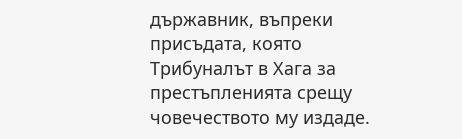държавник, въпреки присъдата, която Трибуналът в Хага за престъпленията срещу човечеството му издаде.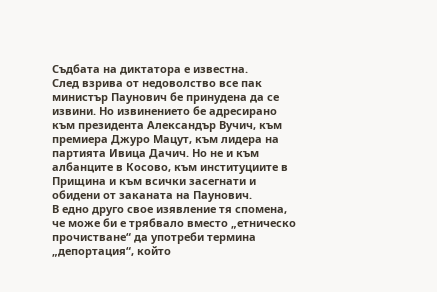Съдбата на диктатора е известна.
След взрива от недоволство все пак министър Паунович бе принудена да се извини. Но извинението бе адресирано към президента Александър Вучич, към премиера Джуро Мацут, към лидера на партията Ивица Дачич. Но не и към албанците в Косово, към институциите в Прищина и към всички засегнати и обидени от заканата на Паунович.
В едно друго свое изявление тя спомена, че може би е трябвало вместо „етническо прочистване“ да употреби термина „депортация“, който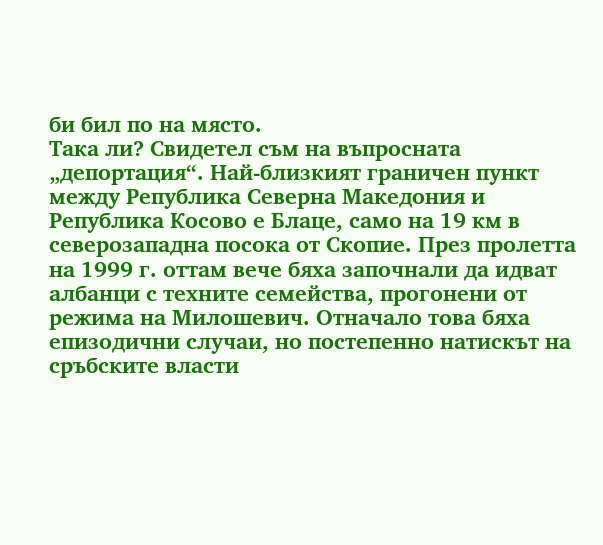би бил по на място.
Така ли? Свидетел съм на въпросната „депортация“. Най-близкият граничен пункт между Република Северна Македония и Република Косово е Блаце, само на 19 км в северозападна посока от Скопие. През пролетта на 1999 г. оттам вече бяха започнали да идват албанци с техните семейства, прогонени от режима на Милошевич. Отначало това бяха епизодични случаи, но постепенно натискът на сръбските власти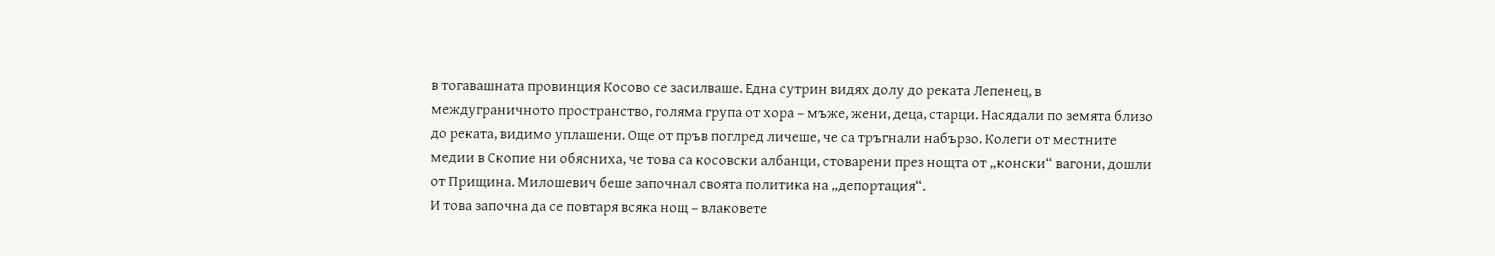в тогавашната провинция Косово се засилваше. Една сутрин видях долу до реката Лепенец, в междуграничното пространство, голяма група от хора – мъже, жени, деца, старци. Насядали по земята близо до реката, видимо уплашени. Още от пръв поглред личеше, че са тръгнали набързо. Колеги от местните медии в Скопие ни обясниха, че това са косовски албанци, стоварени през нощта от „конски“ вагони, дошли от Прищина. Милошевич беше започнал своята политика на „депортация“.
И това започна да се повтаря всяка нощ – влаковете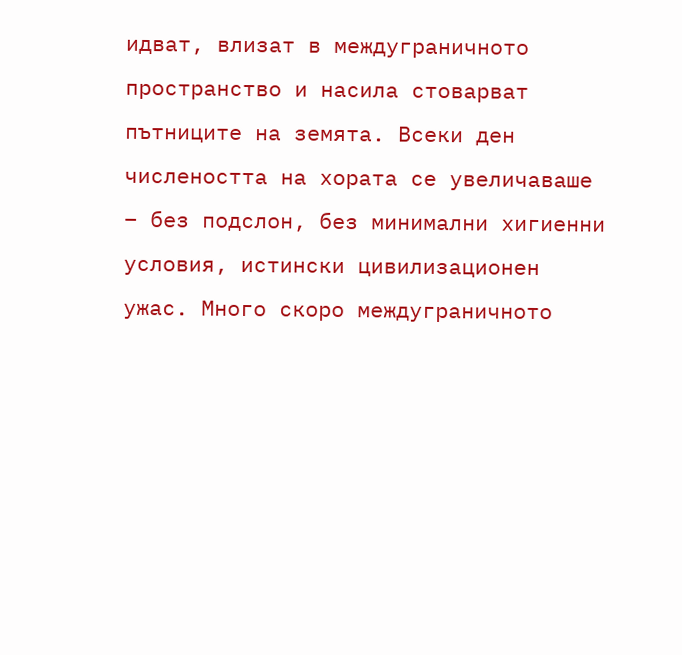идват, влизат в междуграничното пространство и насила стоварват пътниците на земята. Всеки ден числеността на хората се увеличаваше – без подслон, без минимални хигиенни условия, истински цивилизационен ужас. Много скоро междуграничното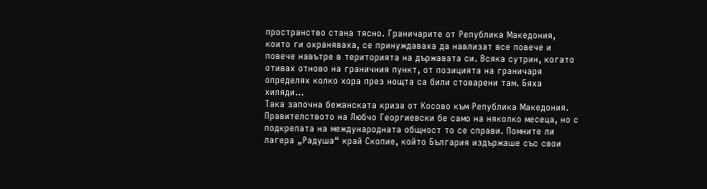пространство стана тясно. Граничарите от Република Македония, които ги охраняваха, се принуждаваха да навлизат все повече и повече навътре в територията на държавата си. Всяка сутрин, когато отивах отново на граничния пункт, от позицията на граничаря определях колко хора през нощта са били стоварени там. Бяха хиляди…
Така започна бежанската криза от Косово към Република Македония. Правителството на Любчо Георгиевски бе само на няколко месеца, но с подкрепата на международната общност то се справи. Помните ли лагера „Радуша“ край Скопие, който България издържаше със свои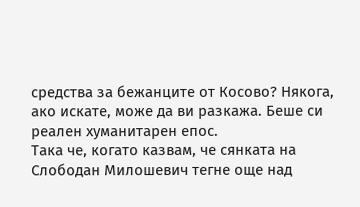средства за бежанците от Косово? Някога, ако искате, може да ви разкажа. Беше си реален хуманитарен епос.
Така че, когато казвам, че сянката на Слободан Милошевич тегне още над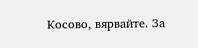Косово, вярвайте. За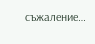съжаление…